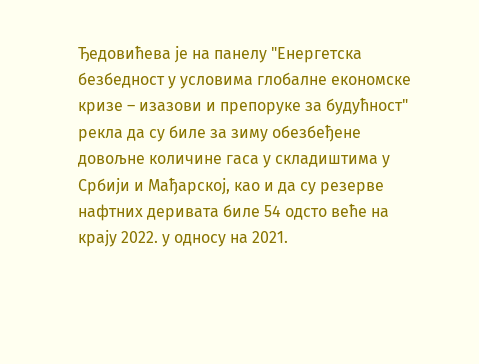Ђедовићева је на панелу "Енергетска безбедност у условима глобалне економске кризе – изазови и препоруке за будућност" рекла да су биле за зиму обезбеђене довољне количине гаса у складиштима у Србији и Мађарској, као и да су резерве нафтних деривата биле 54 одсто веће на крају 2022. у односу на 2021.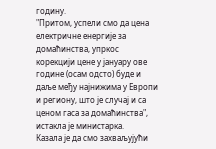годину.
"Притом, успели смо да цена електричне енергије за домаћинства, упркос корекцији цене у јануару ове године (осам одсто) буде и даље међу најнижима у Европи и региону, што је случај и са ценом гаса за домаћинства", истакла је министарка.
Казала је да смо захваљујући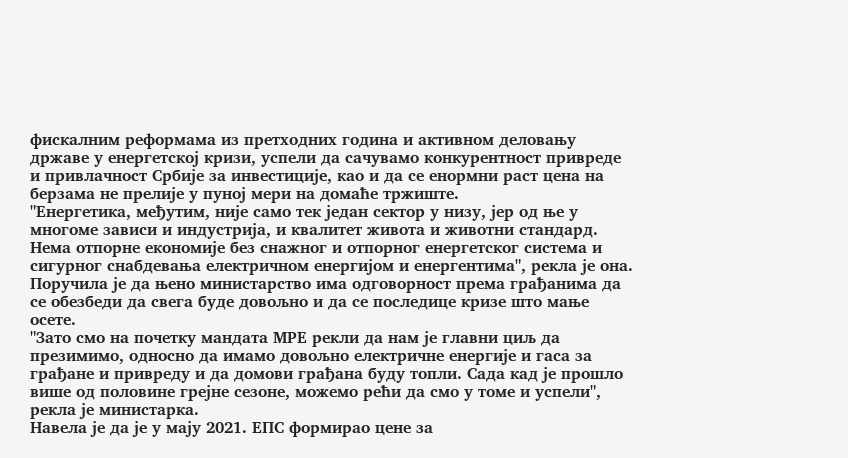фискалним реформама из претходних година и активном деловању државе у енергетској кризи, успели да сачувамо конкурентност привреде и привлачност Србије за инвестиције, као и да се енормни раст цена на берзама не прелије у пуној мери на домаће тржиште.
"Енергетика, међутим, није само тек један сектор у низу, јер од ње у многоме зависи и индустрија, и квалитет живота и животни стандард. Нема отпорне економије без снажног и отпорног енергетског система и сигурног снабдевања електричном енергијом и енергентима", рекла је она.
Поручила је да њено министарство има одговорност према грађанима да се обезбеди да свега буде довољно и да се последице кризе што мање осете.
"Зато смо на почетку мандата МРЕ рекли да нам је главни циљ да презимимо, односно да имамо довољно електричне енергије и гаса за грађане и привреду и да домови грађана буду топли. Сада кад је прошло више од половине грејне сезоне, можемо рећи да смо у томе и успели", рекла је министарка.
Навела је да је у мају 2021. ЕПС формирао цене за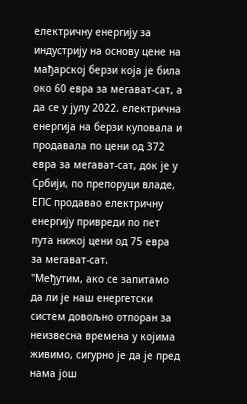електричну енергију за индустрију на основу цене на мађарској берзи која је била око 60 евра за мегават-сат, а да се у јулу 2022. електрична енергија на берзи куповала и продавала по цени од 372 евра за мегават-сат, док је у Србији, по препоруци владе, ЕПС продавао електричну енергију привреди по пет пута нижој цени од 75 евра за мегават-сат.
"Међутим, ако се запитамо да ли је наш енергетски систем довољно отпоран за неизвесна времена у којима живимо, сигурно је да је пред нама још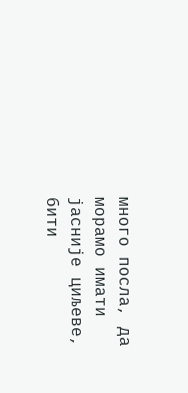много посла, да морамо имати јасније циљеве, бити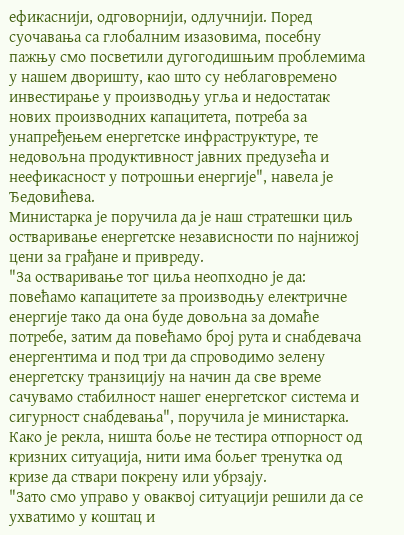ефикаснији, одговорнији, одлучнији. Поред суочавања са глобалним изазовима, посебну пажњу смо посветили дугогодишњим проблемима у нашем дворишту, као што су неблаговремено инвестирање у производњу угља и недостатак нових производних капацитета, потреба за унапређењем енергетске инфраструктуре, те недовољна продуктивност јавних предузећа и неефикасност у потрошњи енергије", навела је Ђедовићева.
Министарка је поручила да је наш стратешки циљ остваривање енергетске независности по најнижој цени за грађане и привреду.
"За остваривање тог циља неопходно је да: повећамо капацитете за производњу електричне енергије тако да она буде довољна за домаће потребе, затим да повећамо број рута и снабдевача енергентима и под три да спроводимо зелену енергетску транзицију на начин да све време сачувамо стабилност нашег енергетског система и сигурност снабдевања", поручила је министарка.
Како је рекла, ништа боље не тестира отпорност од кризних ситуација, нити има бољег тренутка од кризе да ствари покрену или убрзају.
"Зато смо управо у оваквој ситуацији решили да се ухватимо у коштац и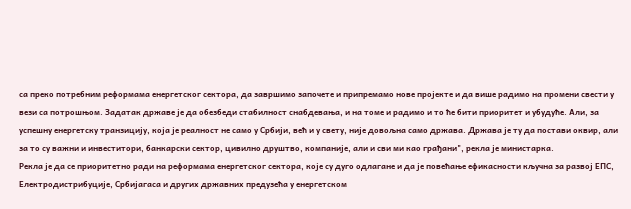са преко потребним реформама енергетског сектора, да завршимо започете и припремамо нове пројекте и да више радимо на промени свести у вези са потрошњом. Задатак државе је да обезбеди стабилност снабдевања, и на томе и радимо и то ће бити приоритет и убудуће. Али, за успешну енергетску транзицију, која је реалност не само у Србији, већ и у свету, није довољна само држава. Држава је ту да постави оквир, али за то су важни и инвеститори, банкарски сектор, цивилно друштво, компаније, али и сви ми као грађани", рекла је министарка.
Рекла је да се приоритетно ради на реформама енергетског сектора, које су дуго одлагане и да је повећање ефикасности кључна за развој ЕПС, Електродистрибуције, Србијагаса и других државних предузећа у енергетском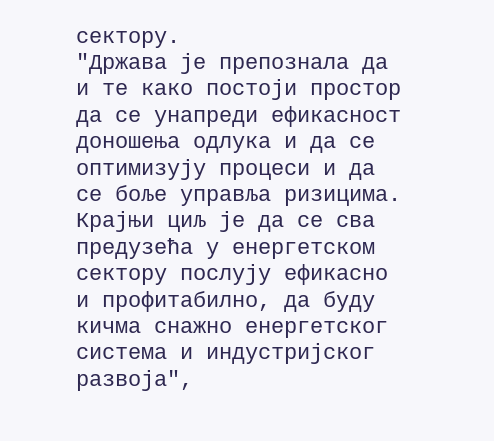сектору.
"Држава је препознала да и те како постоји простор да се унапреди ефикасност доношења одлука и да се оптимизују процеси и да се боље управља ризицима. Крајњи циљ је да се сва предузећа у енергетском сектору послују ефикасно и профитабилно, да буду кичма снажно енергетског система и индустријског развоја",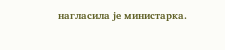нагласила је министарка.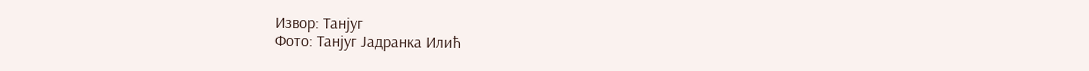Извор: Танјуг
Фото: Танјуг Јадранка Илић